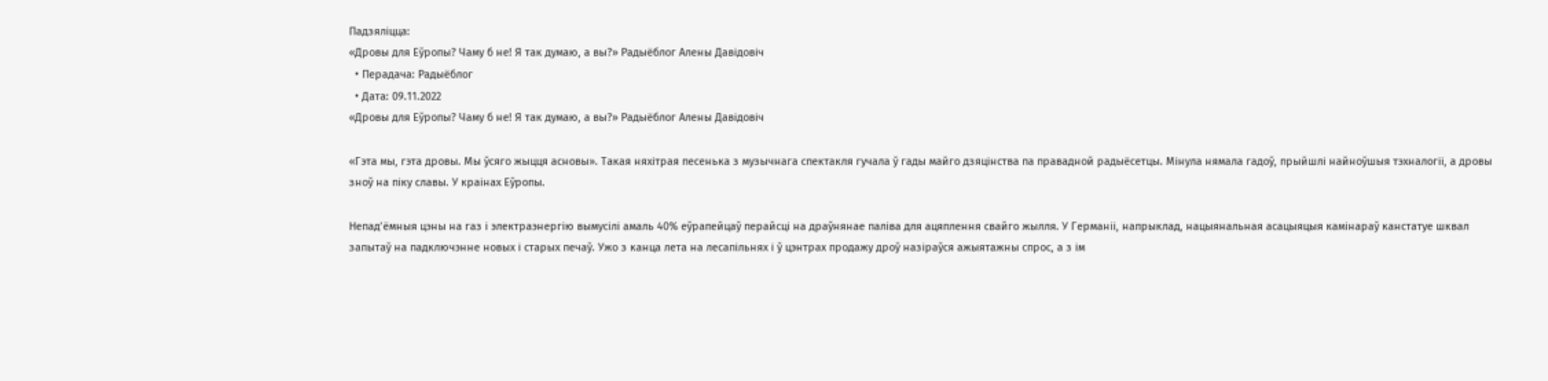Падзяліцца:
«Дровы для Еўропы? Чаму б не! Я так думаю, а вы?» Радыёблог Алены Давідовіч
  • Перадача: Радыёблог
  • Дата: 09.11.2022
«Дровы для Еўропы? Чаму б не! Я так думаю, а вы?» Радыёблог Алены Давідовіч

«Гэта мы, гэта дровы. Мы ўсяго жыцця асновы». Такая няхітрая песенька з музычнага спектакля гучала ў гады майго дзяцінства па правадной радыёсетцы. Мінула нямала гадоў, прыйшлі найноўшыя тэхналогіі, а дровы зноў на піку славы. У краінах Еўропы.

Непад’ёмныя цэны на газ і электраэнергію вымусілі амаль 40% еўрапейцаў перайсці на драўнянае паліва для ацяплення свайго жылля. У Германіі, напрыклад, нацыянальная асацыяцыя камінараў канстатуе шквал запытаў на падключэнне новых і старых печаў. Ужо з канца лета на лесапільнях і ў цэнтрах продажу дроў назіраўся ажыятажны спрос, а з ім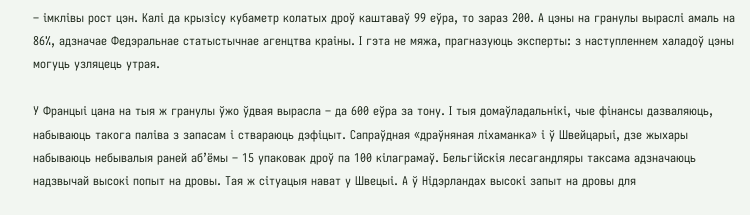– імклівы рост цэн. Калі да крызісу кубаметр колатых дроў каштаваў 99 еўра, то зараз 200. А цэны на гранулы выраслі амаль на 86%, адзначае Федэральнае статыстычнае агенцтва краіны. І гэта не мяжа, прагназуюць эксперты: з наступленнем халадоў цэны могуць узляцець утрая.

У Францыі цана на тыя ж гранулы ўжо ўдвая вырасла – да 600 еўра за тону. І тыя домаўладальнікі, чые фінансы дазваляюць, набываюць такога паліва з запасам і ствараюць дэфіцыт. Сапраўдная «драўняная ліхаманка» і ў Швейцарыі, дзе жыхары набываюць небывалыя раней аб’ёмы – 15 упаковак дроў па 100 кілаграмаў. Бельгійскія лесагандляры таксама адзначаюць надзвычай высокі попыт на дровы. Тая ж сітуацыя нават у Швецыі. А ў Нідэрландах высокі запыт на дровы для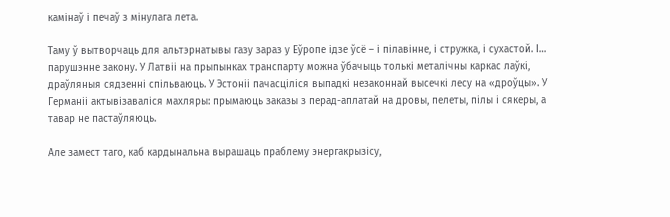камінаў і печаў з мінулага лета.

Таму ў вытворчаць для альтэрнатывы газу зараз у Еўропе ідзе ўсё – і пілавінне, і стружка, і сухастой. І… парушэнне закону. У Латвіі на прыпынках транспарту можна ўбачыць толькі металічны каркас лаўкі, драўляныя сядзенні спільваюць. У Эстоніі пачасціліся выпадкі незаконнай высечкі лесу на «дроўцы». У Германіі актывізаваліся махляры: прымаюць заказы з перад-аплатай на дровы, пелеты, пілы і сякеры, а тавар не пастаўляюць.

Але замест таго, каб кардынальна вырашаць праблему энергакрызісу,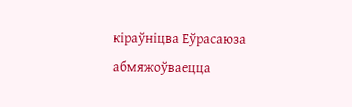кіраўніцва Еўрасаюза абмяжоўваецца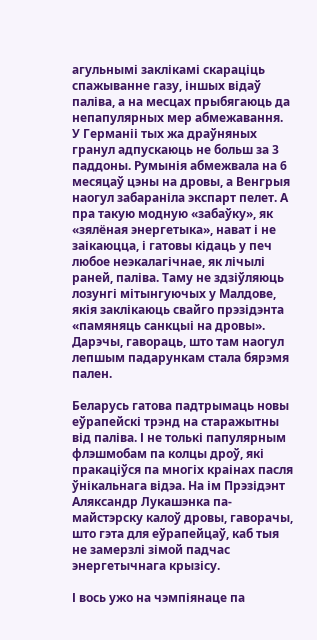агульнымі заклікамі скараціць спажыванне газу, іншых відаў паліва, а на месцах прыбягаюць да непапулярных мер абмежавання. У Германіі тых жа драўняных гранул адпускаюць не больш за 3 паддоны. Румынія абмежвала на 6 месяцаў цэны на дровы, а Венгрыя наогул забараніла экспарт пелет. А пра такую модную «забаўку», як «зялёная энергетыка», нават і не заікаюцца, і гатовы кідаць у печ любое неэкалагічнае, як лічылі раней, паліва. Таму не здзіўляюць лозунгі мітынгуючых у Малдове, якія заклікаюць свайго прэзідэнта «памяняць санкцыі на дровы». Дарэчы, гавораць, што там наогул лепшым падарункам стала бярэмя пален.

Беларусь гатова падтрымаць новы еўрапейскі трэнд на старажытны від паліва. І не толькі папулярным флэшмобам па колцы дроў, які пракаціўся па многіх краінах пасля ўнікальнага відэа. На ім Прэзідэнт Аляксандр Лукашэнка па-майстэрску калоў дровы, гаворачы, што гэта для еўрапейцаў, каб тыя не замерзлі зімой падчас энергетычнага крызісу.

І вось ужо на чэмпіянаце па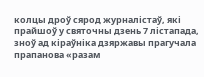колцы дроў сярод журналістаў, які прайшоў у святочны дзень 7 лістапада, зноў ад кіраўніка дзяржавы прагучала прапанова «разам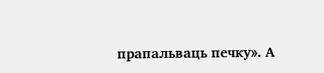прапальваць печку». А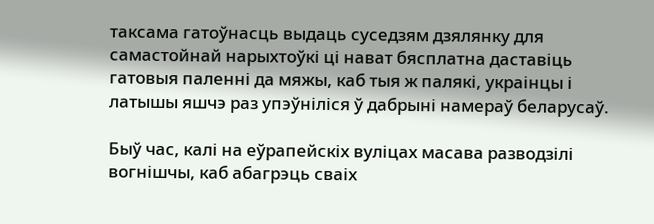таксама гатоўнасць выдаць суседзям дзялянку для самастойнай нарыхтоўкі ці нават бясплатна даставіць гатовыя паленні да мяжы, каб тыя ж палякі, украінцы і латышы яшчэ раз упэўніліся ў дабрыні намераў беларусаў.

Быў час, калі на еўрапейскіх вуліцах масава разводзілі вогнішчы, каб абагрэць сваіх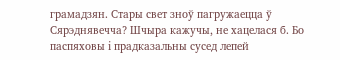грамадзян. Стары свет зноў пагружаецца ў Сярэднявечча? Шчыра кажучы, не хацелася б. Бо паспяховы і прадказальны сусед лепей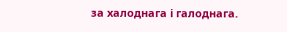за халоднага і галоднага.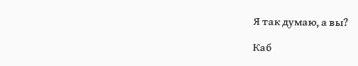Я так думаю, а вы?

Каб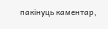пакінуць каментар,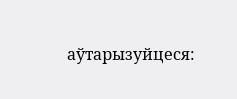аўтарызуйцеся: